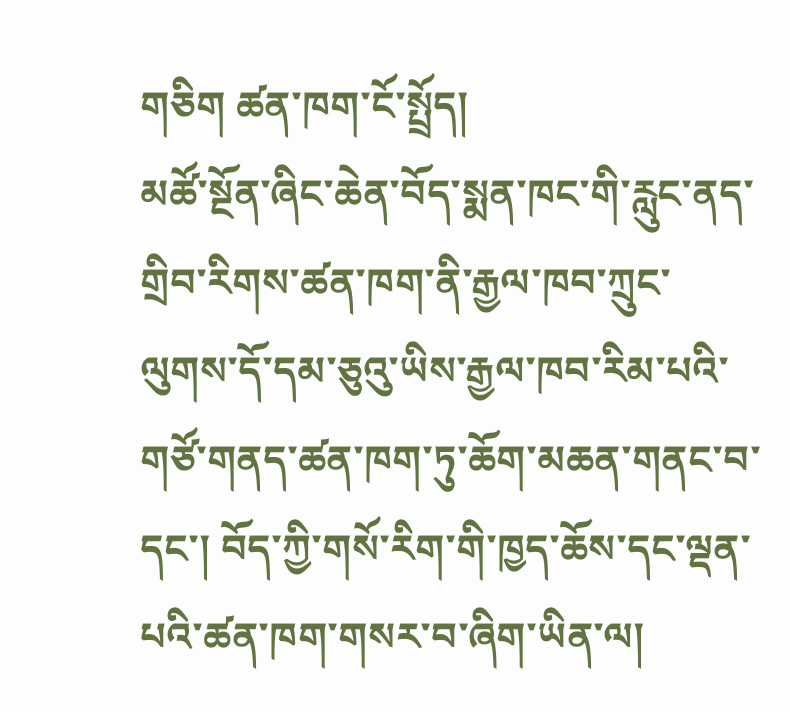གཅིག ཚན་ཁག་ངོ་སྤྲོད།
མཚོ་སྔོན་ཞིང་ཆེན་བོད་སྨན་ཁང་གི་རླུང་ནད་གྲིབ་རིགས་ཚན་ཁག་ནི་རྒྱལ་ཁབ་ཀྲུང་ལུགས་དོ་དམ་ཅུའུ་ཡིས་རྒྱལ་ཁབ་རིམ་པའི་གཙོ་གནད་ཚན་ཁག་ཏུ་ཆོག་མཆན་གནང་བ་དང་། བོད་ཀྱི་གསོ་རིག་གི་ཁྱད་ཆོས་དང་ལྡན་པའི་ཚན་ཁག་གསར་བ་ཞིག་ཡིན་ལ།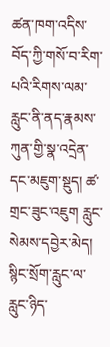ཚན་ཁག་འདིས་བོད་ཀྱི་གསོ་བ་རིག་པའི་རིགས་ལམ་རླུང་ནི་ནད་རྣམས་ཀུན་གྱི་སྣ་འདྲེན་དང་མཇུག་སྡུད། ཚ་གྲང་ཟུང་འཇུག རླུང་སེམས་དབྱེར་མེད། སྙིང་སྲོག་རླུང་ལ་རླུང་ཉིད་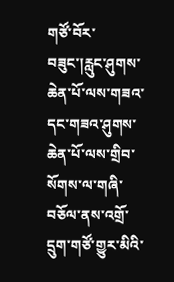གཙོ་བོར་བཟུང་།རླུང་ཤུགས་ཆེན་པོ་ལས་གཟའ་དང་གཟའ་ཤུགས་ཆེན་པོ་ལས་གྲིབ་སོགས་ལ་གཞི་བཅོལ་ནས་འགྲོ་དྲུག་གཙོ་གྱུར་མིའི་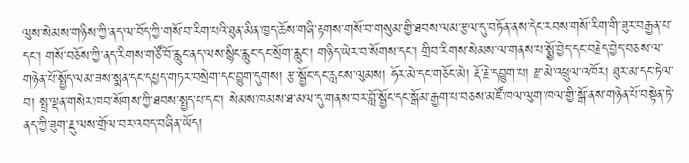ལུས་སེམས་གཉིས་ཀྱི་ནད་ལ་བོད་ཀྱི་གསོ་བ་རིག་པའི་ཐུན་མིན་ཁྱད་ཆོས་གཞི་རྟགས་གསོ་བ་གསུམ་གྱི་ཐབས་ལམ་རྩལ་དུ་བཏོན་ནས་དེང་རབས་གསོ་རིག་གི་ཟུར་བརྒྱན་པ་དང་། གསོ་བཅོས་ཀྱི་ནད་རིགས་གཙོ་བོ་རླུང་ནད་ལས་སྙིང་རླུང་དང་སྲོག་རླུང་། གཉིད་ཡེར་བ་སོགས་དང་། གྲིབ་རིགས་སེམས་ལ་གནས་པ་སྨྱོ་བྱེད་དང་བརྗེད་བྱེད་བཅས་ལ་གཉེན་པོ་སྤྱོད་ལམ་ཟས་སྨན་དང་དཔྱད་གཏར་བསྲེག་དང་བྱུག་དུགས། རྩ་སྦྱོང་དང་རླངས་ལུམས། ཧོར་མེ་དང་གཅོང་མེ། རྡོ་རྗེ་དབྱུག་པ། རྫ་མེ་འཕྲུལ་འཁོར། ཐུར་མ་དང་ཏེལ་བ། སྤྲ་ལྡན་གསེར་ཁབ་སོགས་ཀྱི་ཐབས་སྤྱད་པ་དང་། སེམས་ཁམས་ཐ་མལ་དུ་གནས་བར་བློ་སྦྱོང་དང་སྒོམ་རྒྱག་པ་བཅས་མཛོ་ཁལ་ལུག་ཁལ་གྱི་སྒོ་ནས་གཉེན་པོ་བསྟེན་ཏེ་ནད་ཀྱི་ཟུག་རྔུ་ལས་གྲོལ་བར་འབད་བཞིན་ཡོད།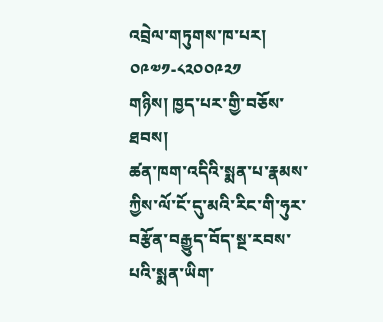འབྲེལ་གཏུགས་ཁ་པར། ༠༩༧༡-༨༢༠༠༩༢༡
གཉིས། ཁྱད་པར་གྱི་བཅོས་ཐབས།
ཚན་ཁག་འདིའི་སྨན་པ་རྣམས་ཀྱིས་ལོ་ངོ་དུ་མའི་རིང་གི་ཧུར་བརྩོན་བརྒྱུད་བོད་སྔ་རབས་པའི་སྨན་ཡིག་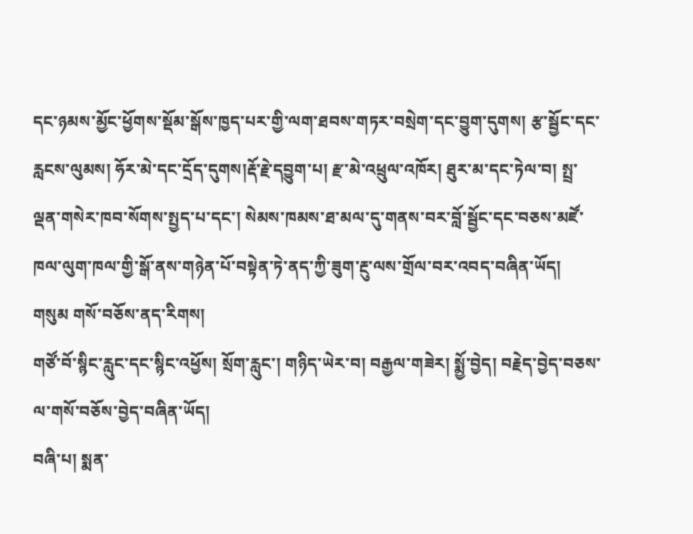དང་ཉམས་མྱོང་ཕྱོགས་སྡོམ་སྒོས་ཁྱད་པར་གྱི་ལག་ཐབས་གཏར་བསྲེག་དང་བྱུག་དུགས། རྩ་སྦྱོང་དང་རླངས་ལུམས། ཧོར་མེ་དང་དྲོད་དུགས།རྡོ་རྗེ་དབྱུག་པ། རྫ་མེ་འཕྲུལ་འཁོར། ཐུར་མ་དང་ཏེལ་བ། སྤྲ་ལྡན་གསེར་ཁབ་སོགས་སྤྱད་པ་དང་། སེམས་ཁམས་ཐ་མལ་དུ་གནས་བར་བློ་སྦྱོང་དང་བཅས་མཛོ་ཁལ་ལུག་ཁལ་གྱི་སྒོ་ནས་གཉེན་པོ་བསྟེན་ཏེ་ནད་ཀྱི་ཟུག་རྔུ་ལས་གྲོལ་བར་འབད་བཞིན་ཡོད།
གསུམ གསོ་བཅོས་ནད་རིགས།
གཙོ་བོ་སྙིང་རླུང་དང་སྙིང་འཕྱོས། སྲོག་རླུང་། གཉིད་ཡེར་བ། བརྒྱལ་གཟེར། སྨྱོ་བྱེད། བརྗེད་བྱེད་བཅས་ལ་གསོ་བཅོས་བྱེད་བཞིན་ཡོད།
བཞི་པ། སྨན་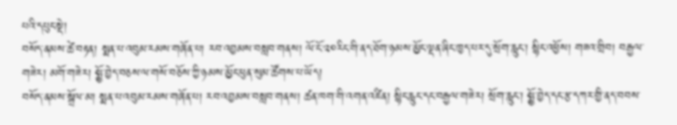པའི་དཔུང་སྡེ།
བསོད་ནམས་ཚེ་བརྟན། སྨན་པ་འབུམ་རམས་གཞོན་པ། རབ་འབྱམས་བསླབ་གནས། ལོ་ངོ་༢༠རིང་གི་ནད་ཐོག་ཉམས་མྱོང་ལྡན་ཞིང་ཁྱད་པར་དུ་སྲོག་རླུང་། སྙིང་འཕྱོས། གཟའ་གྲིབ། བརྒྱལ་གཟེར། མགོ་གཟེར། སྨྱོ་བྱེད་བཅས་ལ་གསོ་བཅོས་ཀྱི་ཉམས་མྱོང་ཕུན་སུམ་ཚོགས་པ་ཡོད།
བསོད་ནམས་སྒྲོལ་མ། སྨན་པ་འབུམ་རམས་གཞོན་པ། རབ་འབྱམས་བསླབ་གནས། ཚན་ཁག་གི་འགན་འཛིན། སྙིང་རླུང་དང་བརྒྱལ་གཟེར། སྲོག་རླུང་། སྨྱོ་བྱེད་དང་རྩ་དཀར་གྱི་ནད་བབས་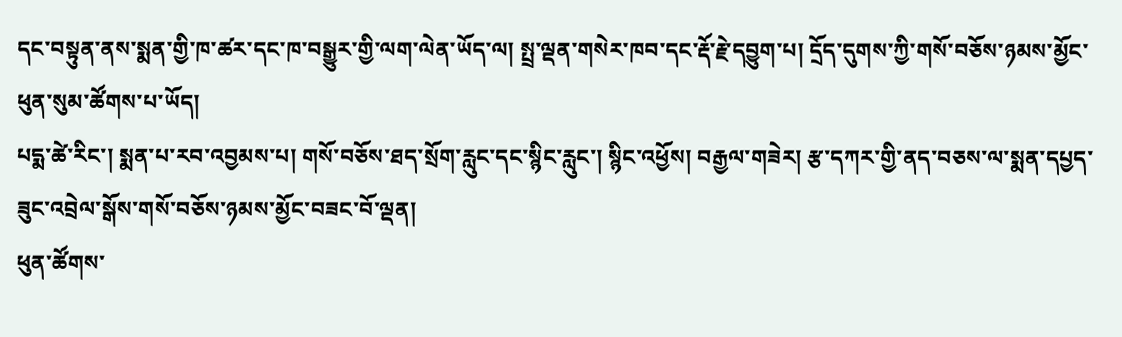དང་བསྟུན་ནས་སྨན་གྱི་ཁ་ཚར་དང་ཁ་བསྒྱུར་གྱི་ལག་ལེན་ཡོད་ལ། སྤྲ་ལྡན་གསེར་ཁབ་དང་རྡོ་རྗེ་དབྱུག་པ། དྲོད་དུགས་ཀྱི་གསོ་བཅོས་ཉམས་མྱོང་ཕུན་སུམ་ཚོགས་པ་ཡོད།
པདྨ་ཚེ་རིང་། སྨན་པ་རབ་འབྱམས་པ། གསོ་བཅོས་ཐད་སྲོག་རླུང་དང་སྙིང་རླུང་། སྙིང་འཕྱོས། བརྒྱལ་གཟེར། རྩ་དཀར་གྱི་ནད་བཅས་ལ་སྨན་དཔྱད་ཟུང་འབྲེལ་སྒོས་གསོ་བཅོས་ཉམས་མྱོང་བཟང་བོ་ལྡན།
ཕུན་ཚོགས་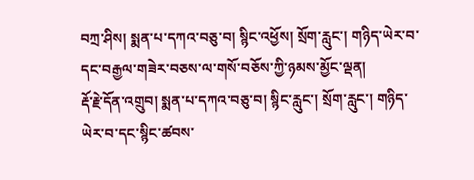བཀྲ་ཤིས། སྨན་པ་དཀའ་བཅུ་བ། སྙིང་འཕྱོས། སྲོག་རླུང་། གཉིད་ཡེར་བ་དང་བརྒྱལ་གཟེར་བཅས་ལ་གསོ་བཅོས་ཀྱི་ཉམས་མྱོང་ལྡན།
རྡོ་རྗེ་དོན་འགྲུབ། སྨན་པ་དཀའ་བཅུ་བ། སྙིང་རླུང་། སྲོག་རླུང་། གཉིད་ཡེར་བ་དང་སྙིང་ཚབས་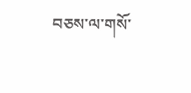བཅས་ལ་གསོ་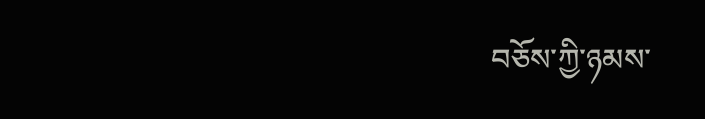བཅོས་ཀྱི་ཉམས་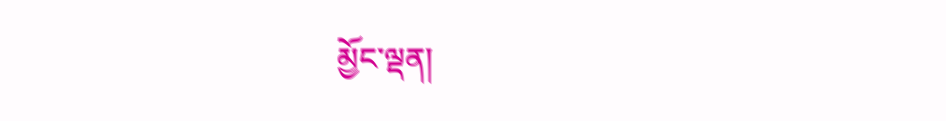མྱོང་ལྡན།